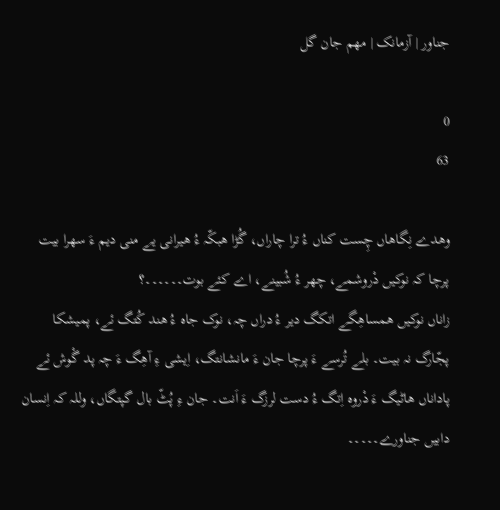جناور | آزمانک | مھم جان گل

0
63

وھدے نِگاھاں چِست کناں ءُ ترا چاراں، گُڑا ھبکّہ ءُ ھیرانی یے منی دیم ءَ سھرا بیت پرچا کہ نوکیں دْروشمے، چھر ءُ شُبینے، اے کئے بوت۔۔۔۔۔۔؟
زاناں نوکیں ھمساھِگے اتکگ دیر ءُ دراں چہ، نوک جاہ ءُ ھند کُتگ ئے، پمیشکا پجّارگ نہ بیت۔ بلے تُرسے ءَ پرچا جان ءَ مانشانتگ، اِیشی ءِ آھِگ ءَ چہ پد گْوش ئے پاداناں ھاٹیگ ءَ دْروہ اِتگ ءُ دست لرزگ ءَ اَنت۔ جان ءِ پُٹّ بال گپتگاں، وللہ کہ اِنسان دابیں جناورے۔۔۔۔۔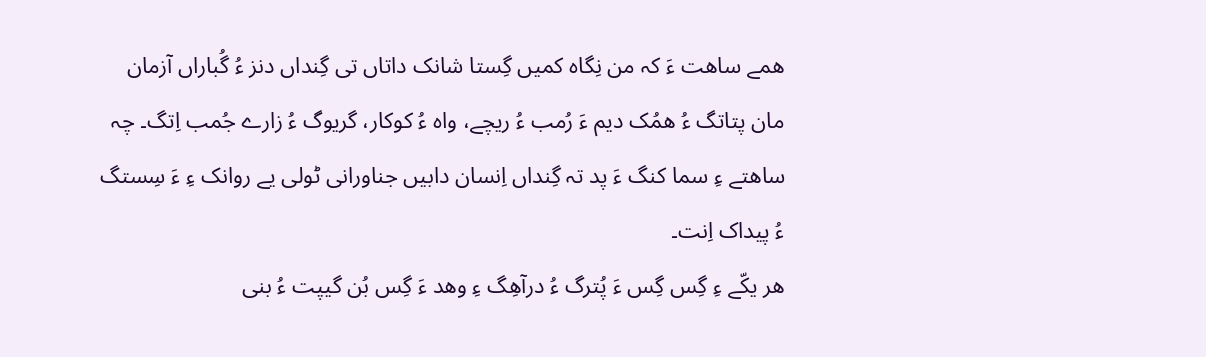ھمے ساھت ءَ کہ من نِگاہ کمیں گِستا شانک داتاں تی گِنداں دنز ءُ گُباراں آزمان مان پتاتگ ءُ ھمُک دیم ءَ رُمب ءُ ریچے، واہ ءُ کوکار، گریوگ ءُ زارے جُمب اِتگ۔ چہ ساھتے ءِ سما کنگ ءَ پد تہ گِنداں اِنسان دابیں جناورانی ٹولی یے روانک ءِ ءَ سِستگ ءُ پیداک اِنت۔
ھر یکّے ءِ گِس گِس ءَ پُترگ ءُ درآھِگ ءِ وھد ءَ گِس بُن گیپت ءُ بنی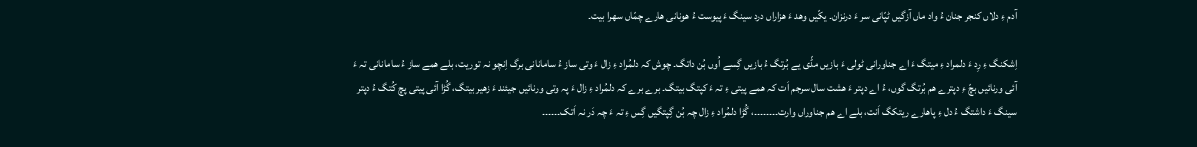آدم ءِ دلاں کنجر جنان ءُ واد ماں آزگیں ٹپّانی سر ءَ درنزان۔ یکّیں وھد ءَ ھزاراں درد سینگ ءَ پیوست ءُ ھونانی ھارے چمّاں سھرا بیت۔

اِشکنگ ءِ رِد ءَ دلمراد ءِ میتگ ءَ اے جناورانی ٹولی ءَ بازیں مڈّی یے بُرتگ ءُ بازیں گِسے اُوں بُن داتگ۔ چوش کہ دلمُراد ءِ زال ءَ وتی ساز ءُ سامانانی برگ اِنچو نہ توریت، بلے ھمے ساز ءُ سامانانی تہ ءَ آئی ورنائیں بچّ ءِ دپترے ھم بُرتگ گوں، ءُ اے دپتر ءَ ھشت سال سرجم اَت کہ ھمے پیتی ءِ تہ ءَ کپتگ بیتگ۔ برے برے کہ دلمُراد ءِ زال ءَ پہ وتی ورنائیں جیئند ءَ زھیر بیتگ، گُڑا آئی پیتی پچ کُتگ ءُ دپتر سینگ ءَ داشتگ ءُ دل ءِ پاھارے ریتکگ اَنت، بلے اے ھم جناوراں وارت۔۔۔۔۔۔۔۔، گُڑا دلمُراد ءِ زال چہ بُن گِپتگیں گِس ءِ تہ ءَ چہ دَر نہ اَتک۔۔۔۔۔۔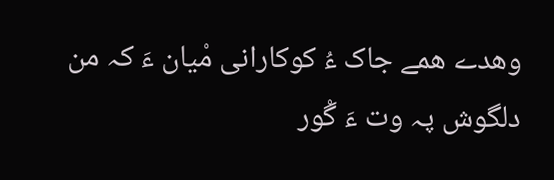وھدے ھمے جاک ءُ کوکارانی مْیان ءَ کہ من دلگوش پہ وت ءَ گْور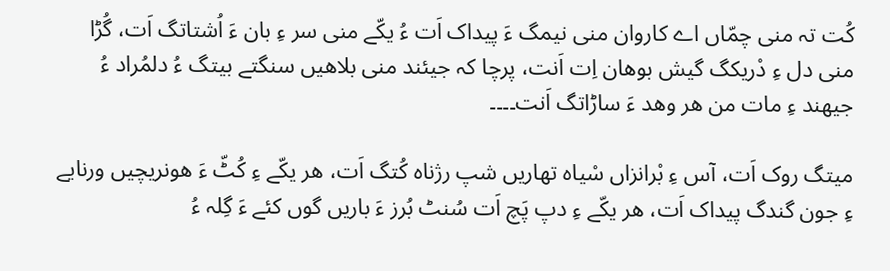کُت تہ منی چمّاں اے کاروان منی نیمگ ءَ پیداک اَت ءُ یکّے منی سر ءِ بان ءَ اُشتاتگ اَت، گُڑا منی دل ءِ دْریکگ گیش بوھان اِت اَنت، پرچا کہ جیئند منی بلاھیں سنگتے بیتگ ءُ دلمُراد ءُ جیھند ءِ مات من ھر وھد ءَ ساڑاتگ اَنت۔۔۔۔

میتگ روک اَت، آس ءِ بْرانزاں سْیاہ تھاریں شپ رژناہ کُتگ اَت، ھر یکّے ءِ کُٹّ ءَ ھونریچیں ورنایے ءِ جون گندگ پیداک اَت، ھر یکّے ءِ دپ پَچ اَت سُنٹ بُرز ءَ باریں گوں کئے ءَ گِلہ ءُ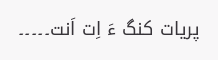پریات کنگ ءَ اِت اَنت۔۔۔۔۔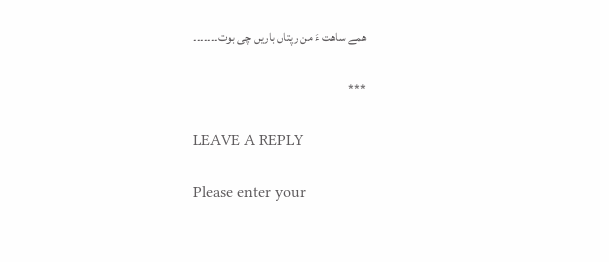ھمے ساھت ءَ من رپتاں باریں چی بوت۔۔۔۔۔۔۔

***

LEAVE A REPLY

Please enter your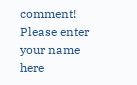comment!
Please enter your name here